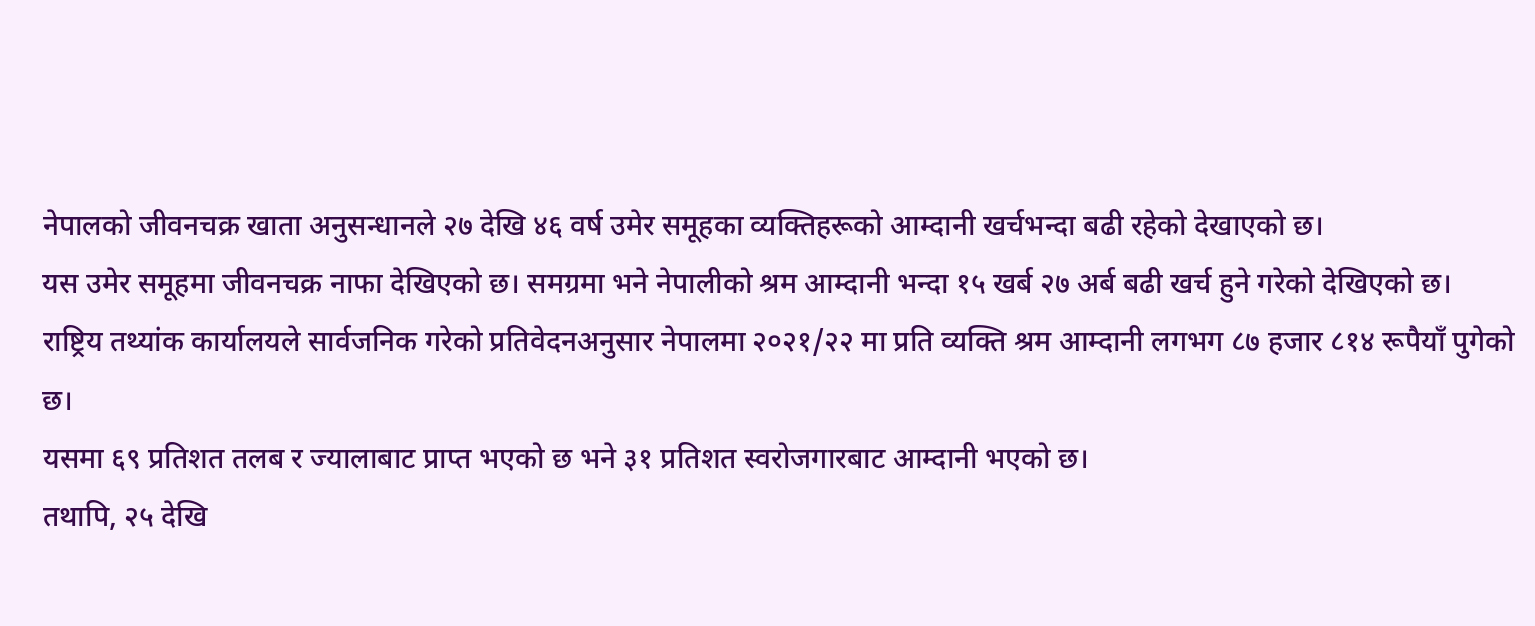नेपालको जीवनचक्र खाता अनुसन्धानले २७ देखि ४६ वर्ष उमेर समूहका व्यक्तिहरूको आम्दानी खर्चभन्दा बढी रहेको देखाएको छ।
यस उमेर समूहमा जीवनचक्र नाफा देखिएको छ। समग्रमा भने नेपालीको श्रम आम्दानी भन्दा १५ खर्ब २७ अर्ब बढी खर्च हुने गरेको देखिएको छ।
राष्ट्रिय तथ्यांक कार्यालयले सार्वजनिक गरेको प्रतिवेदनअनुसार नेपालमा २०२१/२२ मा प्रति व्यक्ति श्रम आम्दानी लगभग ८७ हजार ८१४ रूपैयाँ पुगेको छ।
यसमा ६९ प्रतिशत तलब र ज्यालाबाट प्राप्त भएको छ भने ३१ प्रतिशत स्वरोजगारबाट आम्दानी भएको छ।
तथापि, २५ देखि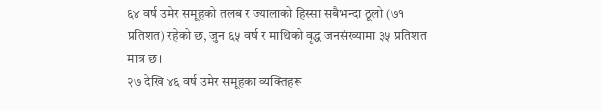६४ वर्ष उमेर समूहको तलब र ज्यालाको हिस्सा सबैभन्दा ठूलो (७१ प्रतिशत) रहेको छ, जुन ६५ वर्ष र माथिको वृद्ध जनसंख्यामा ३५ प्रतिशत मात्र छ।
२७ देखि ४६ वर्ष उमेर समूहका व्यक्तिहरू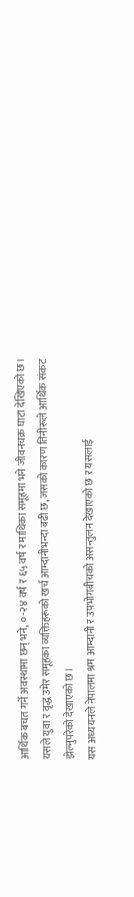आर्थिक बचत गर्ने अवस्थामा छन् भने, ०-२४ वर्ष र ६५ वर्ष र माथिका समूहमा भने जीवनचक्र घाटा देखिएको छ।
यसले युवा र वृद्ध उमेर समूहका व्यक्तिहरूको खर्च आम्दानीभन्दा बढी छ, जसको कारण तिनीरूले आर्थिक संकट झेल्नुपरेको देखाएको छ।
यस अध्ययनले नेपालमा श्रम आम्दानी र उपभोगबीचको असन्तुलन देखाएको छ र यसलाई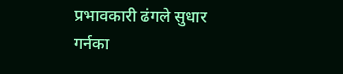प्रभावकारी ढंगले सुधार गर्नका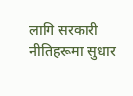लागि सरकारी नीतिहरूमा सुधार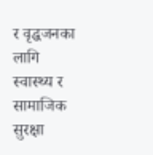र वृद्धजनका लागि स्वास्थ्य र सामाजिक सुरक्षा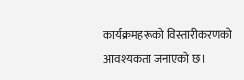कार्यक्रमहरूको विस्तारीकरणको आवश्यकता जनाएको छ।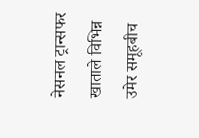नेसनल ट्रान्सफर खाताले विभिन्न उमेर समूहबीच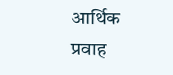आर्थिक प्रवाह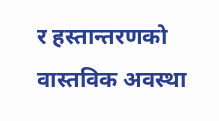र हस्तान्तरणको वास्तविक अवस्था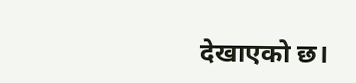देखाएको छ।